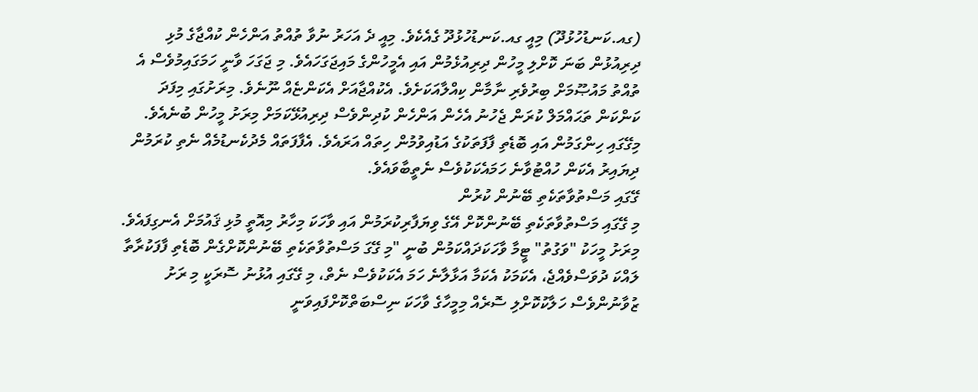(ގއ.ކަނޑުހުޅުދޫ) މިއީ ގއ.ކަނޑުހުޅުދޫ ގެއެކެވެ. މިއީ ދެ އަހަރު ނުވާ ތުއްތު އަންހެން ކުއްޖާގެ މުޅި ދިރިއުޅުން ބަނަ ކޮށްލި މީހުން ދިރިއުޅެމުން އައި އެމީހުންގެ މައިޖަގަހައެވެ. މި ޖަގަހަ ވާނީ ހަމަގައިމުވެސް އެ ތުއްތު މައުޞޫމަށް ބިރުވެރި ނާމާން ކިއްލާއަކަށެވެ. އެކުއްޖާއަށް އެކަންޏެއް ނޫނެވެ. މިރަށުގައި މިފަދަ ކަންކަން ތަޙައްމަލް ކުރަން ޖެހުނު އެހެން އަންހެން ކުދިންވެސް ދިރިއުޅޭކަމަށް މިރަށު މީހުން ބުނެއެވެ.
މިގޭގައި ހިންގަމުން އައި ބޮޑެތި ފާފަތަކުގެ އަޑުއިވުމުން ހިތައް އަރައެވެ. އެފާފަތައް މެދުކެނޑުމެއް ނެތި ކުރަމުން ދިޔައިރު އެކަން ހުއްޓުވާނެ ހަމައެކަކުވެސް ނެތީބާވައެވެ.
ގޭގައި މަސްތުވާތަކެތި ބޭނުން ކުރުން
މި ގޭގައި މަސްތުވާތަކެތި ބޭނުންކޮށް އޭގެ ވިޔަފާރިކުރަމުން އައި ވާހަކަ މިހާރު މިއޮތީ މުޅި ޤައުމަށް އެނގިފައެވެ. މިރަށު މީހަކު "ވަގުތު" ޓީމާ ވާހަކަދައްކަމުން ބުނީ "މި ގޭގަ މަސްތުވާތަކެތި ބޭނުންކޮށްގެން ބޮޑެތި ފާފަކުރާތާ ލައްކަ ދުވަސްވެއްޖެ، އެކަމަކު އެކަމާ އަޅާލާނެ ހަމަ އެކަކުވެސް ނެތް، މި ގޭގައި އުޅުނު ސޮރަކީ މި ރަށު ޒުވާނުންވެސް ހަލާކުކޮށްލި ސޮރެއް މިމީހާގެ ވާހަކަ ނިސްބަތްކޮށްފައިވަނީ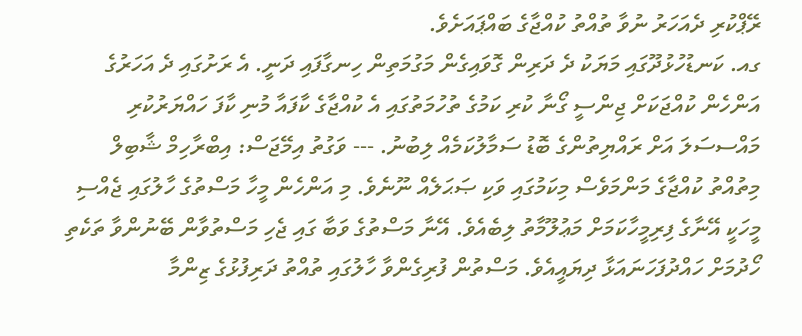ރޭޕްކުރި ދެއަހަރު ނުވާ ތުއްތު ކުއްޖާގެ ބައްޕައަށެވެ.
ގއ. ކަނޑުހުޅުދޫގައި މަޔަކު ދެ ދަރިން ގޮވައިގެން މަގުމަތިން ހިނގާފައި ދަނީ. އެ ރަށުގައި ދެ އަހަރުގެ އަންހެން ކުއްޖަކަށް ޖިންސީ ގޯނާ ކުރި ކަމުގެ ތުހުމަތުގައި އެ ކުއްޖާގެ ކާފައާ މުނި ކާފަ ހައްޔަރުކުރި މައްސސަލަ އަށް ރައްޔިތުންގެ ބޮޑު ސަމާލުކަމެއް ލިބުނު. --- ވަގުތު އިމޭޖަސް: އިބްރާހިމް ޝާބިލް
މިތުއްތު ކުއްޖާގެ މަންމަވެސް މިކަމުގައި ވަކި ޞަޙަލެއް ނޫނެވެ. މި އަންހެން މީހާ މަސްތުގެ ހާލުގައި ޖެއްސި މީހަކީ އޭނާގެ ފިރިމީހާކަމަށް މަޢުލޫމާތު ލިބެއެވެ. އޭނާ މަސްތުގެ ވަބާ ގައި ޖެހި މަސްތުވާން ބޭނުންވާ ތަކެތި ހޯދުމަށް ހައްދުފަހަނައަޅާ ދިޔައީއެވެ. މަސްތުން ފުރިގެންވާ ހާލުގައި ތުއްތު ދަރިފުޅުގެ ޒިންމާ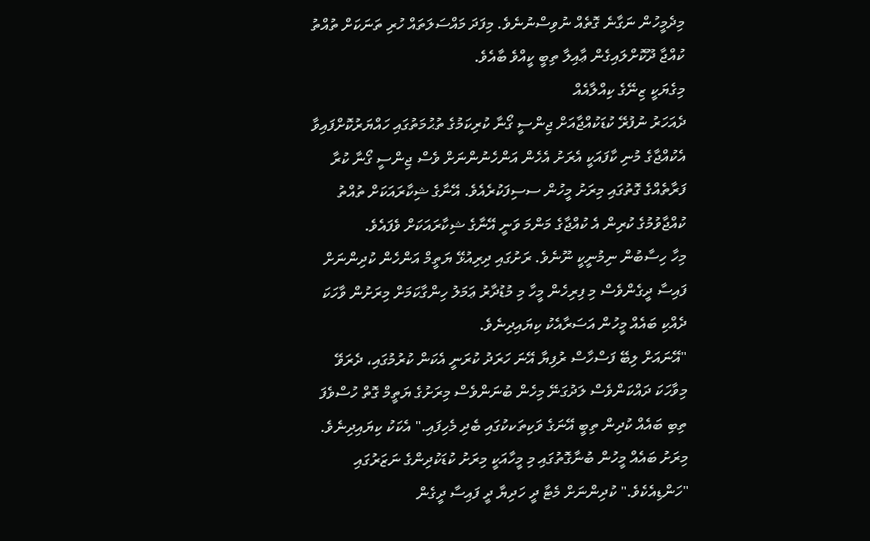މިދެމީހުން ނަގާނެ ގޮތެއް ނުވިސްނުނެވެ. މިފަދަ މައްސަލަތައް ހުރި ތަނަކަށް ތުއްތު ކުއްޖާ ދޫކޮށްލައިގެން ޢާއިލާ ތިބީ ކީއްވެ ބާއެވެ.
މިގެޔަކީ ޒިނޭގެ ކިއްލާއެއް
ދެއަހަރު ނުފުރޭ ކުޑަކުއްޖާއަށް ޖިންސީ ގޯނާ ކުރިކަމުގެ ތުޙުމަތުގައި ހައްޔަރުކޮށްފައިވާ އެކުއްޖާގެ މުނި ކާފައަކީ އެރަށު އެހެން އަންހެނުންނަށް ވެސް ޖިންސީ ގޯނާ ކުރާ ފަރާތެއްގެ ގޮތުގައި މިރަށު މީހުން ސސިފަކުރެއެވެ. އޭނާގެ ޝިކާރައަކަށް ތުއްތު ކުއްޖާވުމުގެ ކުރިން އެ ކުއްޖާގެ މަންމަ ވަނީ އޭނާގެ ޝިކާރައަކަށް ވެފައެވެ.
މިހާ ހިސާބުން ނިމުނީކީ ނޫނެވެ. ރަށުގައި ދިރިއުޅޭ ޔަތީމް އަންހެން ކުދިންނަށް ފައިސާ ދީގެންވެސް މި ފިރިހެން މީހާ މި މުޑުދާރު ޢަމަލު ހިންގާކަމަށް މިރަށުން ވާހަކަ ދެއްކި ބައެއް މީހުން އަސަރާއެކު ކިޔައިދިނެވެ.
"އޭނައަށް ލިބޭ ފަސްހާސް ރުފިޔާ އޭނަ ހަރަދު ކުރަނީ އެކަން ކުރުމުގައި، ދެރަވޭ މިވާހަކަ ދައްކަންވެސް ލަދުގަނޭ މިހެން ބުނަންވެސް މިރަށުގެ ޔަތީމް ގޮތް ހުސްވެފަ ތިބި ބައެއް ކުދިން ތިބީ އޭނަގެ ވަކިތަކކުގައި ބެދި މެހިފައި." އެކަކު ކިޔައިދިނެވެ. މިރަށު ބައެއް މީހުން ބުނާގޮތުގައި މި މީހާއަކީ މިރަށު ކުޑަކުދިންގެ ނަޒަރުގައި "ހަންޑިއެކެވެ." ކުދިންނަށް މެޓާ ދީ ހަދިޔާ ދީ ފައިސާ ދީގެން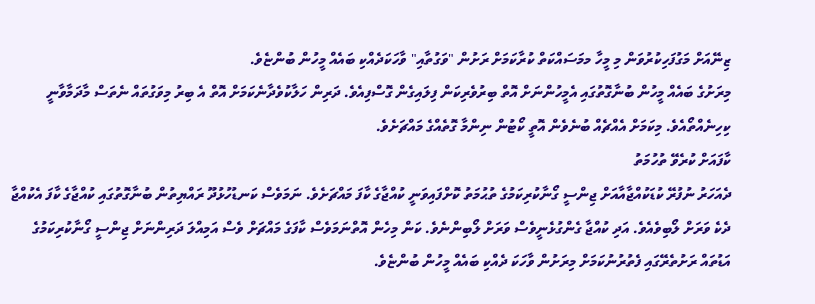ޒިނޭއަށް މަގުފަހިކުރުވަން މި މީހާ މމަސައްކަތް ކުރާކަމަށް ރަށުން "ވަގުތާއި" ވާހަކަދެއްކި ބައެއް މީހުން ބުންޏެވެ.
މިރަށުގެ ބައެއް މީހުން ބުނާގޮތުގައި އެމީހުންނަށް އޮތް ބިރުވެރިކަން ފިލައިގެން ގޮސްފިއެވެ. ދަރިން ހަލާކުވެދާނެކަމަށް އޮތް އެ ބިރު މިވަގުތައް ނެތަސް މާދަމާވާނީ ކިހިނެއްތޯއެވެ. މިކަމަށް އެއްޗެއް ބުނެވެން އޮތީ ކޯޓުން ނިންމާ ގޮތެއްގެ މައްޗަށެވެ.
ކާފައަށް ކުރެވޭ ތުހުމަތު
ދެއަހަރު ނުފުރޭ ކުޑަކުއްޖާއާއަށް ޖިންސީ ގޯނާކުރިކަމުގެ ތުޙުމަތު ކޮށްފައިވަނީ ކުއްޖާގެ ކާފަ މައްޗަށެވެ. ނަމަވެސް ކަނޑުހުޅުދޫ ރައްޔިތުން ބުނާގޮތުގައި ކުއްޖާގެ ކާފަ އެކުއްޖާ ދެކެ ވަރަށް ލޯބިވެއެވެ. އަދި ކުއްޖާ ގެންގުޅެނީވެސް ވަރަށް ލޯބިންނެވެ. ކަން މިހެން އޮތްނަމަވެސް ކާފަގެ މައްޗަށް ވެސް އަމިއްލަ ދަރިންނަށް ޖިންސީ ގޯނާކުރިކަމުގެ އަޑުތައް ރަށުތެރޭގައި ފެތުރުނުކަމަށް މިރަށުން ވާހަކަ ދެއްކި ބައެއް މީހުން ބުންޏެވެ.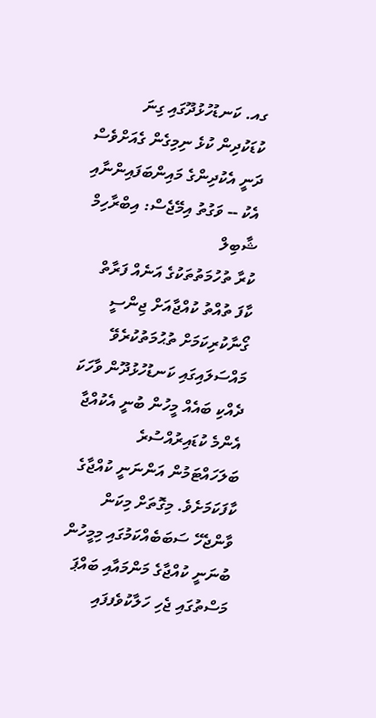ގއ. ކަނޑުހުޅުދޫގައި ގިނަ ކުޑަކުދިން ކުޅެ ނިމިގެން ގެއަށްވެސް ދަނީ އެކުދިންގެ މައިންބަފައިންނާއި އެކު -- ވަގުތު އިމޭޖެސް: އިބްރާހިމް ޝާބިލް
ކުރާ ތުހުމަތުތަކުގެ އަނެއް ފަރާތް
ކާފަ ތުއްތު ކުއްޖާއަށް ޖިންސީ ގޯނާކުރިކަމަށް ތުޙުމަތުކުރެވޭ މައްސަލައިގައި ކަނޑުހުޅުދޫން ވާހަކަ ދެއްކި ބައެއް މީހުން ބުނީ އެކުއްޖާ އެންމެ ކުޑައިރުއްސުރެ ބަލަހައްޓަމުން އަންނަނީ ކުއްޖާގެ ކާފަކަމަށެވެ. މިގޮތަށް މިކަން ވާންޖެހޭ ސަބަބެއްކަމުގައި މިމީހުން ބުނަނީ ކުއްޖާގެ މަންމައާއި ބައްޕަ މަސްތުގައި ޖެހި ހަލާކުވެފފައި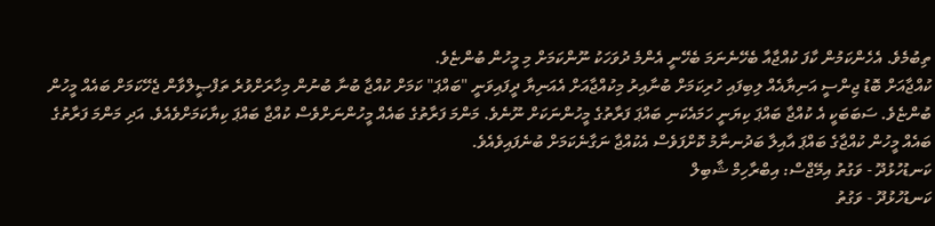ތިބުމެވެ. އެހެންކަމުން ކާފަ ކުއްޖާއާ ބެހޭނެނަމަ ބެހޭނީ އެންމެ ދުވަހަކު ނޫންކަމަށް މި މީހުން ބުންޏެވެ.
ކުއްޖާއަށް ބޮޑު ޖިންސީ އަނިޔާއެއް ލިބިފައި ހުރިކަމަށް ބުނާއިރު މިކުއްޖާއަށް އެއަނިޔާ ދީފައިވަނީ "ބައްޕަ" ކަމަށް ކުއްޖާ ބުނާ ބުނުން މިހާރަށްވުރެ ތަފްޞީލްވާން ޖެހޭކަމަށް ބައެއް މީހުން ބުންޏެވެ. ސަބަބަކީ އެ ކުއްޖާ ބައްޕަ ކިޔަނީ ހަމައެކަނި ބައްޕަ ފަރާތުގެ މީހުންނަކަށް ނޫނެވެ. މަންމަ ފަރާތުގެ ބައެއް މީހުންނަށްވެސް ކުއްޖާ ބައްޕަ ކިޔާކަމަށްވެއެވެ. އަދި މަންމަ ފަރާތުގެ ބައެއް މީހުން ކުއްޖާގެ ބައްޕަ އާއިލާ ބަދުނނާމު ކޮށްފަވެސް އެކުއްޖާ ނަގާނެކަމަށް ބުނެފައިވެއެވެ.
ކަނޑުހުޅުދޫ - ވަގުތު އިމޭޖްސް: އިބްރާހިމް ޝާބިލް
ކަނޑުހުޅުދޫ - ވަގުތު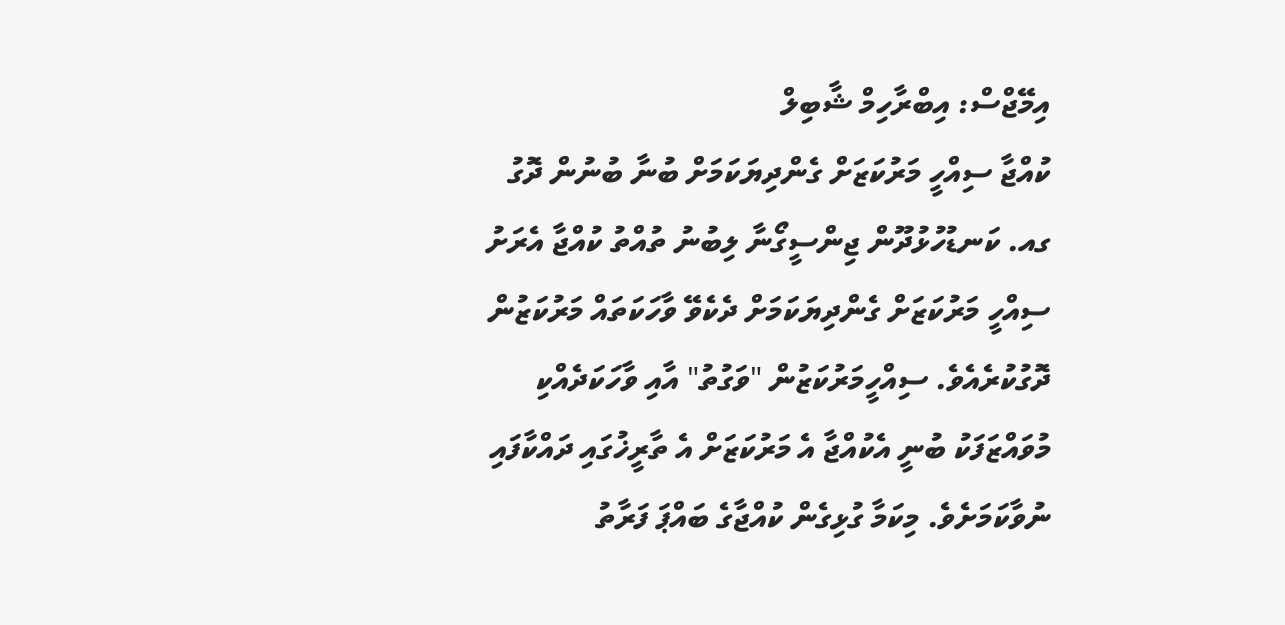އިމޭޖްސް: އިބްރާހިމް ޝާބިލް
ކުއްޖާ ސިއްހީ މަރުކަޒަށް ގެންދިޔަކަމަށް ބުނާ ބުނުން ދޮގު
ގއ. ކަނޑުހުޅުދޫން ޖިންސީގޯނާ ލިބުނު ތުއްތު ކުއްޖާ އެރަށު ސިއްހީ މަރުކަޒަށް ގެންދިޔަކަމަށް ދެކެވޭ ވާހަކަތައް މަރުކަޒުން ދޮގުކުރެއެވެ. ސިއްހީމަރުކަޒުން "ވަގުތު" އާއި ވާހަކަދެއްކި މުވައްޒަފަކު ބުނީ އެކުއްޖާ އެ މަރުކަޒަށް އެ ތާރީޚުގައި ދައްކާފައި ނުވާކަމަށެވެ. މިކަމާ ގުޅިގެން ކުއްޖާގެ ބައްޕަ ފަރާތު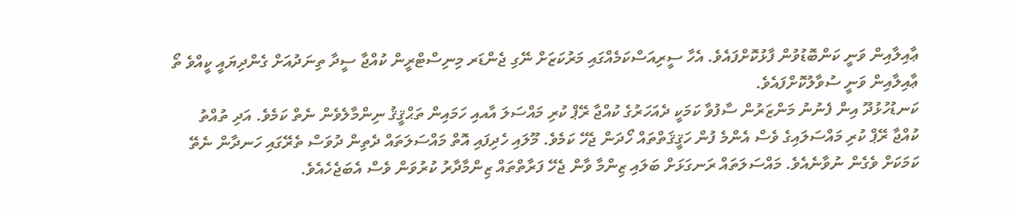ޢާއިލާއިން ވަނީ ކަންބޮޑުވުން ފާޅުކޮށްފައެވެ. އެހާ ސީރިއަސްކަމެއްގައި މަރުކަޒަށް ނޭގި ޖެންޑަރ މިނިސްޓްރީން ކުއްޖާ ސީދާ ތިނަދުއަށް ގެންދިޔައީ ކީއްވެ ތޯ ޢާއިލާއިން ވަނީ ސުވާލުކޮށްފައެވެ.
ކަނޑުހުޅުދޫ އިން ފެނުނު މަންޒަރުން ސާފުވާ ކަމަކީ ދެއަހަރުގެ ކުއްޖާ ރޭޕް ކުރި މައްސަލަ އާއއި ހަމައިން ތަޙްޤީޤު ނިންމާލެވެން ނެތް ކަމެވެ. އަދި ތުއްތު ކުއްޖާ ރޭޕް ކުރި މައްސަލައިގެ ވެސް އެންމެ ފުން ހަޤީޤަތްތައް ހޯދަން ޖެހޭ ކަމެވެ. މޫލައި ހެދިފައި އޮތް މައްސަލަތައް ދެތިން ދުވަސް ތެރޭގައި ހަނދާން ނެތޭ ކަމަކަށް ވެގެން ނުވާނެއެވެ. މައްސަލަތައް ރަނގަޅަށް ބަލައި ޒިންމާ ވާން ޖެހޭ ފަރާތްތައް ޒިންމާދާރު ކުރުވަން ވެސް އެބަޖެހެއެވެ.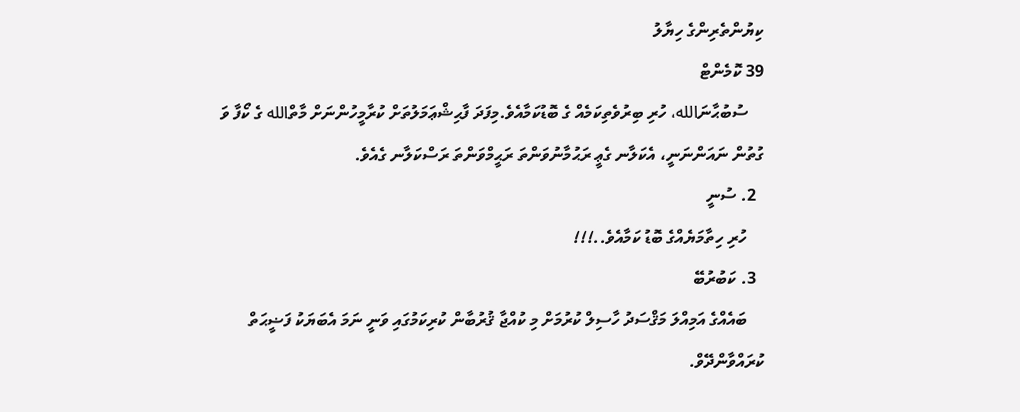ކިޔުންތެރިންގެ ހިޔާލު
39 ކޮމެންޓް
    ސުބުޙާނަالله، ހުރި ބިރުވެތިކަމެއް ގެ ބޮޑުކަމާއެވެ.މިފަދަ ފާޙިޝްޢަމަލުތަށް ކުރާމީހުންނަށް މާތްالله ގެ ކޯފާ ވަ ގުތުން ނައަންނަނީ، އެކަލާނ ގެޢީ ރަޙުމާނުވަންތަ ރަޙީމްވަންތަ ރަސްކަލާނ ގެއެވެ.
  2. ސުނީ
    ހުރި ހިތާމަޔެއްގެ ބޮޑު ކަމާއެވެ..!!!
  3. ކަބުރުބޭ
    ބައެއްގެ އަމިއްލަ މަޤްސަދު ހާސިލް ކުރުމަށް މި ކުއްޖާ ޤުރުބާން ކުރިކަމުގައި ވަނީ ނަމަ އެބަޔަކު ފަޟީޙަތް ކުރައްވާންދޭވް.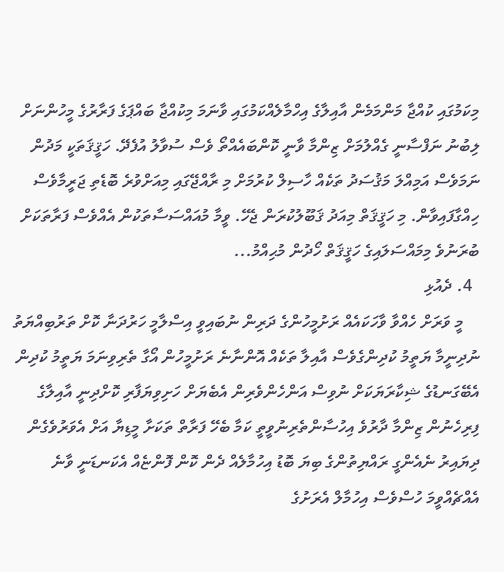މިކަމުގައި ކުއްޖާ މަންމަމެން އާއިލާގެ އިހްމާލެއްކަމުގައި ވާނަމަ މިކުއްޖާ ބައްޕަގެ ފަރާރުގެ މީހުންނަށް ލިބުނު ނަފްސާނީ ގެއްލުމަށް ޒިންމާ ވާނީ ކޮންބައެއްތޯ ވެސް ސުވާލު އުފެދޭ. ހަޤީޤަތަކީ މަދުން ނަމަވެސް އަމިއްލަ މަޤުސަދު ތަކެއް ހާސިލް ކުރުމަށް މި ރާއްޖޭގައި މިއަށްވުރެ ބޮޑެތި ޖަރީމާވެސް ހިއްގާފައިވާން. މި ހަޤީޤަތް މިއަދު ޤަބޫލުކުރަން ޖެހޭ. ވީމާ މުއައްސަސާތަކުން އެއްވެސް ފަރާތަކަށް ބުރަނުވެ މިމައްސަލައިގެ ހަޤީޤަތް ހޯދުން މުޙިއްމު...
  4. ދެއުޅި
    މީ ވަރަށް ހެއްވާ ވާހަކައެއް ރަށުމީހުންގެ ދަރިން ނުބައިވީ އިސްލާމީ ހަރުދަނާ ކޮށް ތަރުބިއްޔަތު ނުދިނީމާ ޔަތީމު ކުދިންގެވެސް އާއިލާ ތަކެއް އޮންނާނެ ރަށުމީހުން އޯގާ ތެރިވިނަމަ ޔަތީމު ކުދިން އެބޭގަނޑުގެ ޝިކާރަޔަކަށް ނުވިސް އަންހެންވެރިން އެބެޔަށް ހަށިވިޔަފާރި ކޮށްދިނީ އާއިލާގެ ފިރިހެނުން ޒިންމާ ދާރުވެ އިހުސާންތެރިނުވީތީ ކަމާ ބެހޭ ފަރާތް ތަކަށާ މީޑިޔާ އަށް އެވަރުވެގެން ދިޔައިރު ނެއެންގީ ރައްޔިތުންގެ ބިޔަ ބޮޑު އިހުމާލެއް ދެން ކޮން ފޮންޏެއް އެކަނޑަނީ ވާނެ އެއްޗެއްވީމަ ހުސްވެސް އިހުމާލް އެރަށުގެ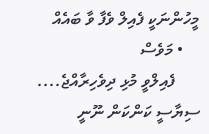މީހުންނަކީ ފެއިލް ވެފާ ވާ ބައެއް
    • މަވެސް
      ފެއިލްވީ މުޅި ދިވެހިރާއްޖެ.... ސިޔާސީ ކަންކަން ނޫނީ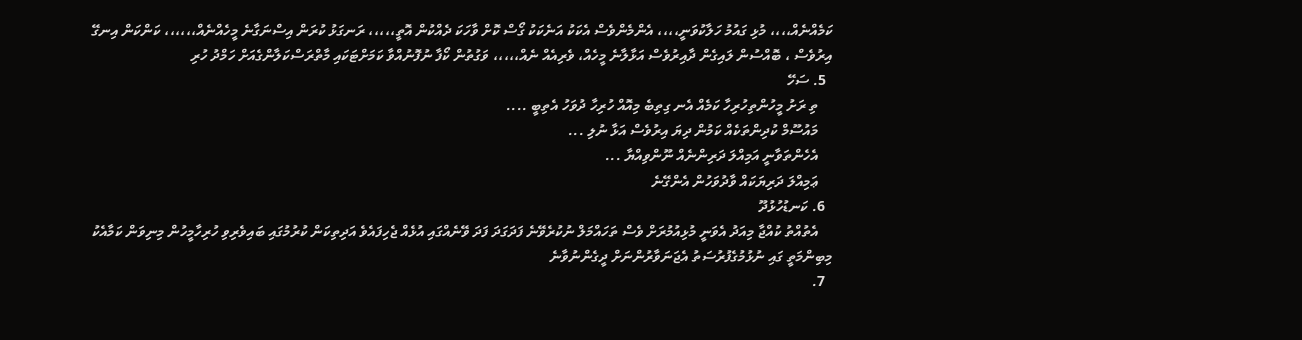ކަމެއްނެއް،،،، މުޅި ގައުމު ހަލާކުވަނީ،،،، އެންމެންވެސް އެކަކު އަނެކަކު ގޯސް ކޮށް ވާހަކަ ދެއްކުން އޮތީ،،،،، ރަނގަޅު ކުރަން އިސްނަގާނެ މީހެއްނެއް،،،،،، ކަންކަން އިނގޭ އިރުވެސް ، ބޮއްސުން ލައިގެން ދާއިރުވެސް އަޅާލާނެ މީހެއް، ވެރިއެއް ނެއް،،،،، ވަގުތުން ކޯފާ ނުފޮނުއްވާ ކަމަށްޓަކައި މާތްރަސްކަލާންގެއަށް ހަމްދު ހުރި
  5. ސަހޭ
    ތި ރަށު މީހުންތިހުރިހާ ކަމެއް އެނ ގިތިބެ މިއޮއް ހުރިހާ ދުވަހު އެތިބީ ....
    މައުސޫމް ކުދިންތަކެއް ކަމުން ދިޔަ އިރުވެސް އަޅާ ނުލި ...
    އެހެންތަވާނީ އަމިއްލަ ދަރިންނެއް ނޫންވިއްޔާ ...
    ޢަމިއްލަ ދަރިޔަކައް ވާދުވަހުން އެންގޭނެ
  6. ކަނޑުހުޅުދޫ
    އެތުއްތު ކުއްޖާ މިއަދު އެވަނީ މުޅިއުމުރަށް ވެސް ތަހައްމަލް ނުކުރެވޭނެ ފަދަގަދަ ފަދަ ވޭނެއްގައި އުޅެއް ޖެހިފައެވެ އަދިތިކަން ކުރުމުގައި ބައިވެރިވި ހުރިހާމީހުން މިނިވަން ކަމާއެކު މިބިންމަތީ ގައި ނުޅުމުގެފުރުސަތު އެޖަނަވާރުންނަށް ދީގެންނުވާނެ
  7.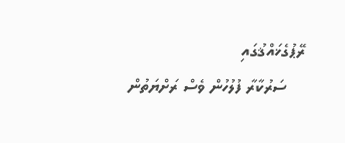ރޭޕުގެޚައްޤުގައި
    ސަރުކާރާ ފުލުހުން ވެސް ރަށްޔަތުން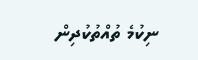ނިކުމެ ތުއްތުކުދިން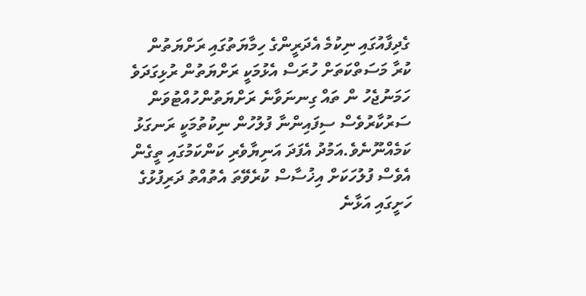ގެދިފާއުގައި ނިކުމެ އެދަރީންގެ ހިމާޔަތުގައި ރަށްޔަތުން ކުރާ މަސަތްކަތަށް ހުރަސް އެޅުމަކީ ރަށްޔަތުން ރުޅިގަދަވެ ހަމަނުޖެހު ން ތައް ގިނނަވާނެ ރަށްޔަތުންހުއްޓުވަން ސަރުކާރުވެސް ސިފައިންނާ ފުލުހުން ނިކުތުމަކީ ރަނގަޅު ކަމެއްނޫނެވެ.އަމުދު އެފަދަ އަނިޔާވެރި ކަންކަމުގައި ތީގެން އެވެސް ފުލުހަކަށް އިޚުސާސް ކުރެވޭތަ އެތުއްތު ދަރިފުޅުގެ ހަށީގައި އަޅާނެ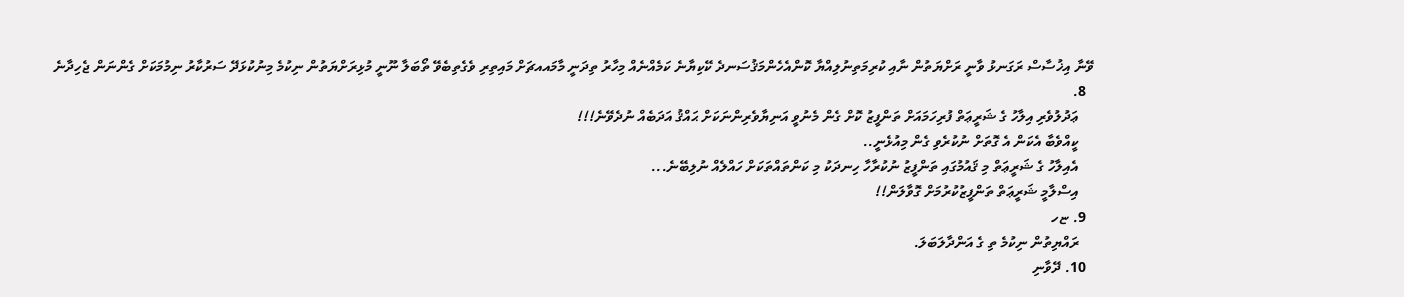ވޭނާ އިޚުސާސް ރަގަނޅު ވާނީ ރަށްޔަތުން ނާއި ކުރިމަތިނުލިއްޔާ ކޮންއެހެންމަޤުސަނދެ ކޭކިޔާނެ ކަމެއްނެއް މިހާރު ތިދަނީ މާމައއޗަށް މައިތިރި ވެގެތިބެވޭ ތޯބަލާ ނޫނީ މުޅިރަށްޔަތުން ނިކުމެ މިނުކުޅަދޭ ސަރުކާރު ނިމުމަކަށް ގެންނަން ޖެހިދާނެ
  8.
    ޢަދުލުވެރި އިލާހު ގެ ޝަރީޢަތް ފުރިހަމައަށް ތަންފީޒު ކޮށް ގެން މެނުވީ އަނިޔާވެރިންނަކަށް ޙައްޤު އަދަބެއް ނުދެވޭނެ!!!
    ކީއްވެބާ އެކަން އެ ގޮތަށް ނުކުރެވި ގެން މިއުޅެނީ..
    އެއިލާހު ގެ ޝަރީޢަތް މި ޤައުމުގައި ތަންފީޒު ނުކުރާހާ ހިނދަކު މި ކަންތައްތަކަށް ހައްލެއް ނުލިބޭނެ...
    އިސްލާމީ ޝަރީޢަތް ތަންފީޒުކުރުމަށް ގޮވާލަން!!
  9. ޏހ
    ރައްޔިތުން ނިކުމެ ތި ގެ އަންދާލަބަލަ.
  10. ދޭވާނި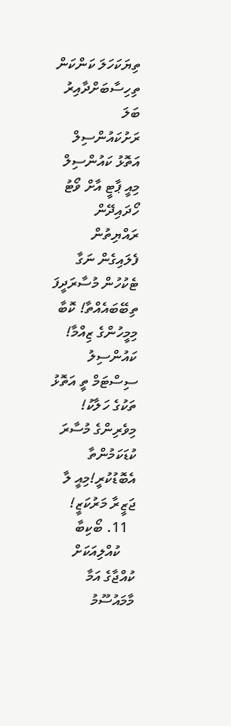ތިޔަކަހަލަ ކަންކަން ތިހިސާބަށްދާއިރު ބަލަ ރަށުކައުންސިލް އަތޮޅު ކައުންސިލް މިއީ ޕާޓީ އާށް ވޯޓު ހޯދައިދޭން ރައްޔިތުން ފެލައިގެން ނަގާ ޓެކުހުން މުސާރަދީފަ ތިބޭބައެއްތާ! ކޮބާ މިމީހުންގެ ޒިއްމާ! ކައުންސިލު ސިސްޓަމް ތީ އަތޮޅު ތަކުގެ ހަލާކު! މިވެރިންގެ މުސާރަ ކުޑަކަމުންތާ އެބޮޑުކުރީ!މިއީ ލާ ޖަޒީރާ މަރުކަޒީ!
  11. ބޯކިބާ
    ކުއްލިއަކަށް ކުއްޖާގެ އަމާ މާމައުސޫމު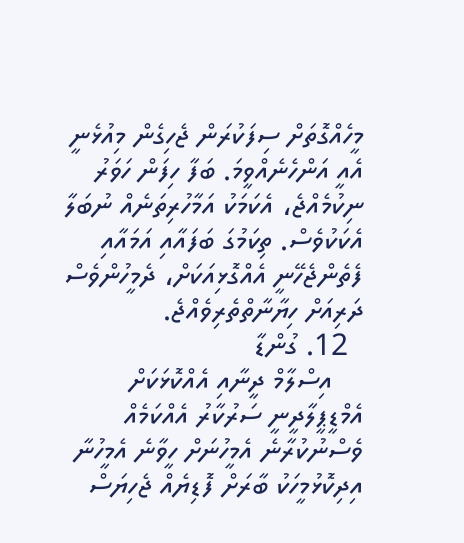މީހެއްގޮތަށް ސިފަކުރަން ޖެހިގެން މިއުޅެނީ އެއީ އަންހެނެއްވީމަ. ބަފާ ހިފަން ހަވަރު ނިކުމެއްޖެ، އެކަމަކު އަމާހުރިތަނެއް ނުބަލާ އެކަކުވެސް. ތިކަމުގަ ބަފައާއި އަމައާއި ފެތެންޖެހޭނީ އެއްގޮޅިއަކަށް، ދެމީހުންވެސް ދަރިއަށް ހިޔާނާތްތެރިވެއްޖެ.
  12. ގުންޑާ
    އިސްލާމް ދީނާއި އެއްކޮޅަކަށް އެމްޑީޕީލާދީނީ ސަރުކާރު އެއްކަމެއް ވެސްނުކުރާނެ އެމީހުނަށް ހީވާނެ އެމީހުނާ އިދިކޮޅުމީހަކު ބާރަށް ފޮޑިޔެއް ޖެހިޔަސް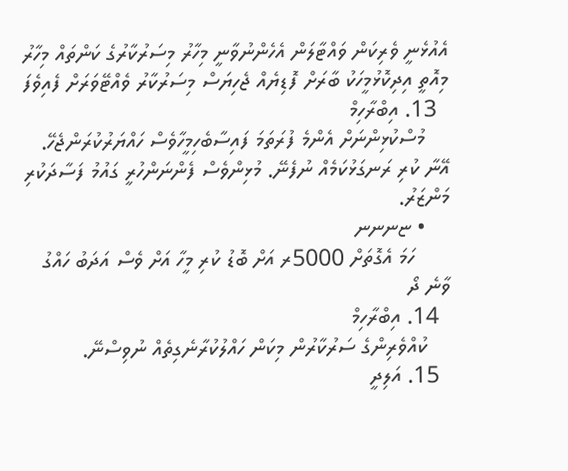އެއުޅެނީ ވެރިކަން ވައްޓާލަން އެހެންނުވާނީ މިހާރު މިސަރުކާރުގެ ކަންތައް މިހާރު މިއޮތީ އިދިކޮޅުމީހަކު ބާރަށް ފޮޑިޔެއް ޖެހިޔަސް މިސަރުކާރު ވެއްޓޭވަރަށް ފެއިވެފަ
  13. އިބްރާހިމް
    މުސްކުޅިންނަށް އެންމެ ފުރަތަމަ ފައިސާބެހިމީހާވެސް ހައްޔަރުކުރަންޖެހޭ. އޭނާ ކުރި ރަނގަޅުކަމެއް ނުފެނޭ. މުޅިންވެސް ފެންނަންހުރީ ގައުމު ފަސާދަކުރި މަންޒަރު.
    • ޏނނނ
      ހަމަ އެގޮތަށް 5000ރ އަށް ބޮޑު ކުރި މީހާ އަށް ވެސް އަދަބު ހައްގު ވާނެ ދޯ
  14. އިބްރާހިމް
    ކުއްވެރިންގެ ސަރުކާރުން މިކަން ހައްލުކުރާނެގިތެއް ނުވިސްނޭ.
  15. އަލިދީ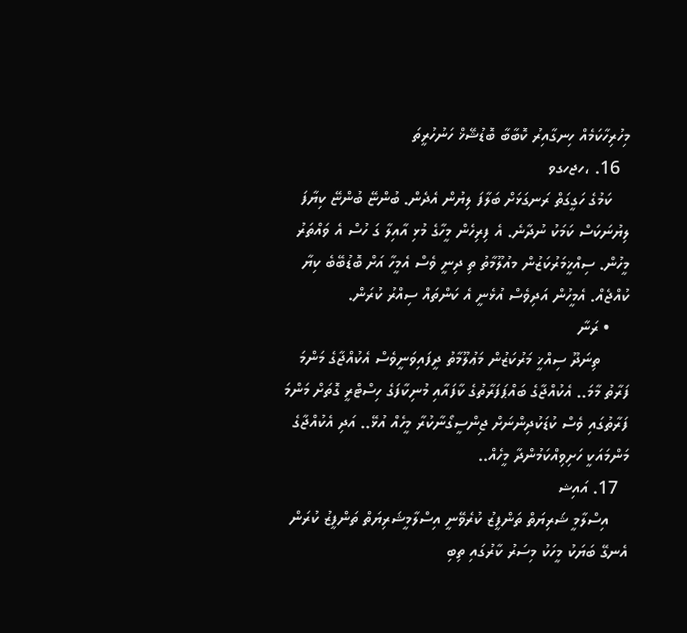މިހުރިހާކަމެއް ހިނގާއިރު ކޮބާބާ ބޮޑުޝޭޚް ހަނުހުރީތަ
  16. ،ހޖހގވ
    ކަމުގެ ހަގީގަތް ރަނގަޅަށް ބަލާފަ ލިޔުން އެދެން. ބުންޏޭ ބުންޏޭ ކިޔާފަ ލިޔުނަކަސް ކަމަކު ނުދާނެ. އެ ފިރިހެން މީހާގެ މުޅި އާއިލާ ގަ ހުސް އެ ވައްތަރު މީހުން. ސިއްޚީމަރުކަޒުން މއުލޫމާތު ތި ދިނީ ވެސް އެމީހާ އަށް ބޮޑުބޭބެ ކިޔާ ކުއްޖެއް. އެމީހުން އަދިވެސް އުޅެނީ އެ ކަންތައް ސިއްރު ކުރަން.
    • ރަނާ
      ތިނަދޫ ސިއްޚީ މަރުކަޒުން މަޢުލޫމާތު ދީފައިވަނީވެސް އެކުއްޖާގެ މަންމަ ފަރާތު މާމަ.. އެކުއްޖާގެ ބައްޕަފަރާތުގެ ކާފައާއި މުނިކާފަގެ ހިސްޓްރީ ގޮތަށް މަންމަ ފަރާތުގައި ވެސް ކުޑަކުދިންނަށް ޖިންސީގޯނާކުރާ މީހެއް އުޅޭ.. އަދި އެކުއްޖާގެ މަންމައަކީ ހަށިވިއްކަމުންދާ މީހެއް..
  17. އައިޝ
    އިސްލާމީ ޝަރިޔަތް ތަންފީޒު ކުރެވޭނީ އިސްލާމީޝަރިޔަތް ތަންފީޒު ކުރަން އެނގޭ ބަޔަކު މީހަކު މިސަރު ކާރުގައި ތިބި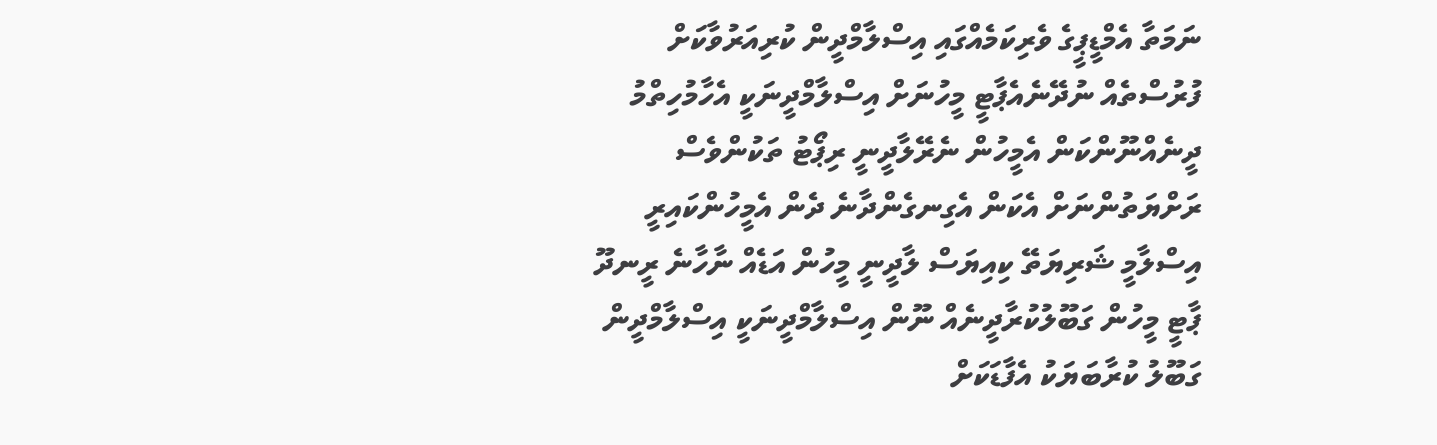ނަމަތާ އެމްޑީޕީގެ ވެރިކަމެއްގައި އިސްލާމްދީން ކުރިއަރުވާކަށް ފުރުސްތެއް ނުދޭނެއެޕާޓީ މީހުނަށް އިސްލާމްދީނަކީ އެހާމުހިތްމު ދީނެއްނޫންކަން އެމީހުން ނެރޭލާދީނީ ރިޕޯޓު ތަކުންވެސް ރަށްޔަތުންނަށް އެކަން އެގިނގެންދާނެ ދެން އެމީހުންކައިރީ އިސްލާމީ ޝަރިޔަތޭ ކިއިޔަސް ލާދީނީ މީހުން އަޑެއް ނާހާނެ ރީނދޫ ޕާޓީ މީހުން ގަބޫލުކުރާދީނެއް ނޫން އިސްލާމްދީނަކީ އިސްލާމްދީން ގަބޫލު ކުރާބަޔަކު އެފާޑަކަށް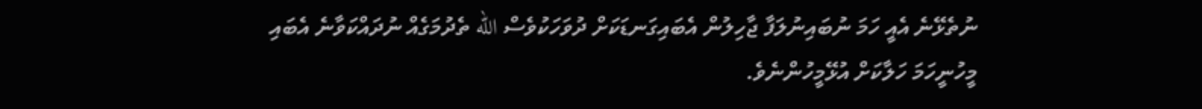ނުތެޅޭނެ އެއީ ހަމަ ނުބައިނުލަފާ ޖާހިލުން އެބައިގަނޑަކަށް ދުވަހަކުވެސް الله ތެދުމަގެއް ނުދައްކަވާނެ އެބައި މީހުނީހަމަ ހަލާކަށް އުޅޭމީހުންނެވެ.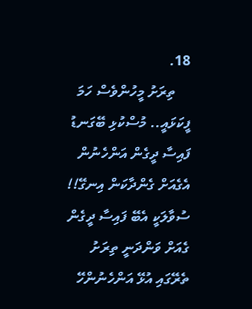18.
    ތިރަށު މީހުންވެސް ހަމަ ފީކަޅައީ.. މުސްކުޅި ބޭގަނޑު ފައިސާ ދީގެން އަންހެނުން އެގެއަށް ގެންދާކަން އިނގޭ!! ސުވާލަކީ އެބޭ ފައިސާ ދީގެން ގެއަށް ވަންދަނީ ތިރަށު ތެރޭގައި އުޅޭ އަންހެނުންހޭ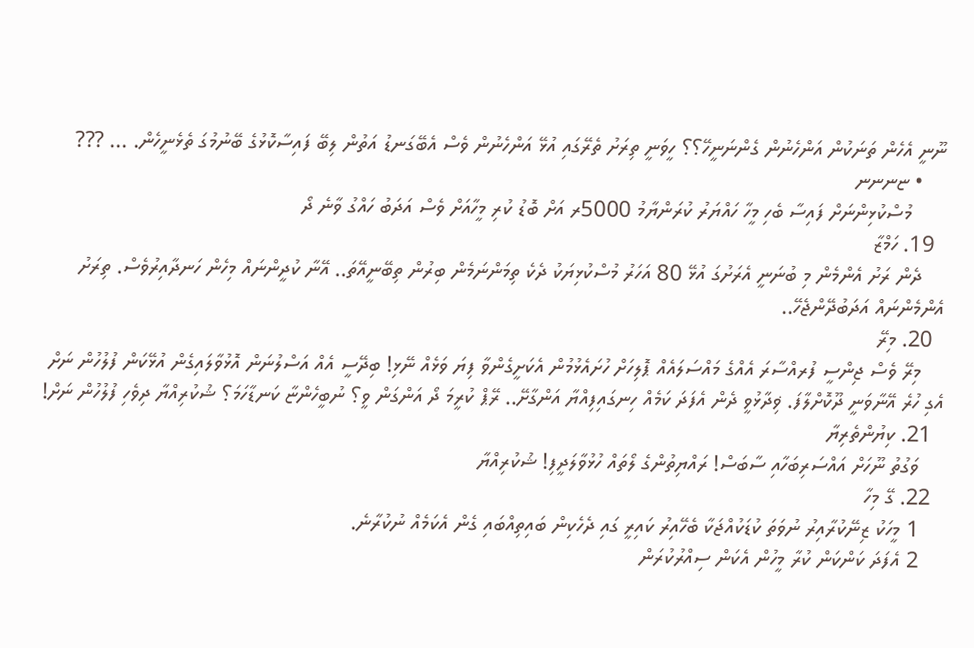ނޫނީ އެހެން ތަނަކުން އަންހެނުން ގެންނަނީހޭ؟؟ ހީވަނީ ތިރަށު ތެރޭގައި އުޅޭ އަންހެނުން ވެސް އެބޭގަނޑު އަތުން ލިބޭ ފައިސާކޮޅުގެ ބޭނުމުގަ ތެޅެނީހެން. ... ???
    • ޏނނނ
      މުސްކުޅިންނަށް ފައިސާ ބެހި މީހާ ހައްޔަރު ކުރަންޔާމު 5000ރ އަށް ބޮޑު ކުރި މީހާއަށް ވެސް އަދަބު ހައްގު ވާނެ ދޯ
  19. ހަމްޒާ
    ދެން ރަށު އެންމެން މި ބުނަނީ އެރަށުގަ އުޅޭ 80 އަހަރު މުސްކުޅިޔަކު ދެކެ ތިމަންނަމެން ބިރުން ތިބޭނީއޭތަ.. އޭނާ ކުދީންނައް މިހެން ހަނދާއިރުވެސް. ތިރަށު އެންމެންނައް އަދަބުދޭންޖެހޭ..
  20. މިރޭ
    މިރޭ ވެސް ޖިންސީ ފުރއްސާރަ އެއްގެ މައްސަލައެއް ޕޮލިހަށް ހުށައެޅުމުން އެކަށީގެންވާ ފިޔަ ވަޅެއް ނޭޅި! ބިދޭސީ އެއް އަސްލުނަން އޮޅުވާލައިގެން އުޅޭކަން ފުލުހުން ނަށް އެގި ހުރެ އޭނާވަނީ ދޫކޮށްލާފަ. ޥިދާޅުވީ ދެން އެފަދަ ކަމެއް ހިނގައިފިއްޔާ އަންގާށޭ.. ރޭޕް ކުރީމަ ދޯ އަންގަން ވީ؟ ނުބީހެންޏާ ކަނޑާހަމަ؟ ޝުކުރިއްޔާ ދިވެހި ފުލުހުން ނަށް!
  21. ކިޔުންތެރިޔާ
    ވަގުތު ނޫހަށް އައްސަރިބަހާއި ސާބަސް! ރައްޔިތުންގެ ލޯތައް ހުޅުވާލަދީފި! ޝުކުރިއްޔާ
  22. ގޭ މިހާ
    1 މީހަކު ޒިނޭކުރާއިރު ނުވަތަ ކުޑަކުއްޖަކާ ބެހޭއިރު ކައިރީ ގައި ދެހެކިން ބައިތިއްބައި ގެން އެކަމެއް ނުކުރާނެ.
    2 އެފަދަ ކަންކަން ކުރާ މީހުން އެކަން ސިއްރުކުރަން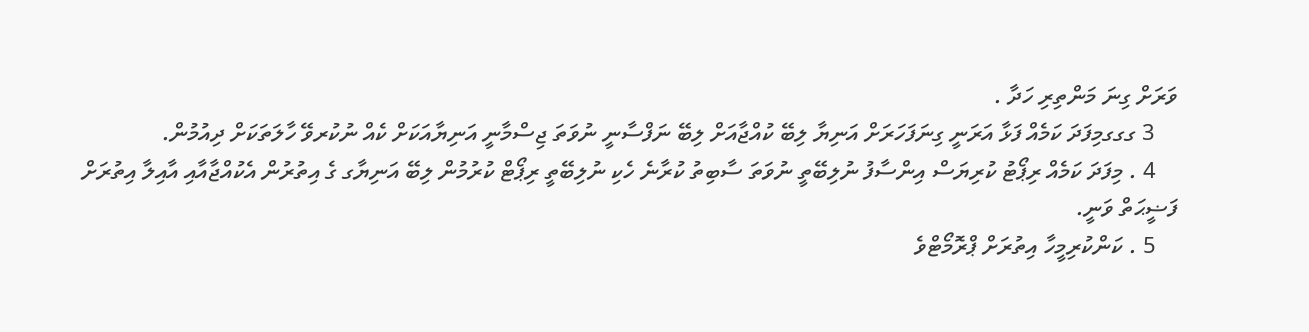ވަރަށް ގިނަ މަންތިރި ހަދާ .
    3 ގގގމިފަދަ ކަމެއް ފަޅާ އަރަނީ ގިނަފަހަރަށް އަނިޔާ ލިބޭ ކުއްޖާއަށް ލިބޭ ނަފްސާނީ ނުވަތަ ޖިސްމާނީ އަނިޔާއަކަށް ކެއް ނުކުރވޭ ހާލަތަކަށް ދިއުމުން.
    4 . މިފަދަ ކަމެއް ރިޕޯޓު ކުރިޔަސް އިންސާފު ނުލިބޭތީ ނުވަތަ ސާބިތު ކުރާނެ ހެކި ނުލިބޭތީ ރިޕޯޓް ކުރުމުން ލިބޭ އަނިޔާގ ގެ އިތުރުން އެކުއްޖާއާއި އާއިލާ އިތުރަށް ފަޟީޙަތް ވަނީ.
    5 . ކަންކުރިމީހާ އިތުރަށް ޕްރޮމޯޓްވެ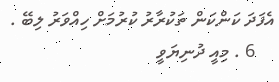އެފަދަ ކަންކަން ތަކުރާރު ކުރުމަށް ހިއްވަރު ލިބޭ .
    6 . މިއީ ދުނިޔަވީ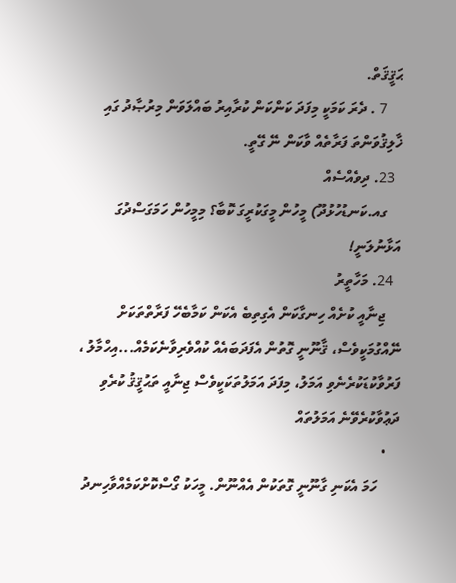ޙަޤީޤަތް.
    7 . ދެރަ ކަމަކީ މިފަދަ ކަންކަން ކުރާއިރު ބައްލަވަން މިރުޞާދު ގައި ޚާލިޤުވަންތަ ފަރާތެއް ވާކަން ނޭ ގޭތީ.
  23. ދިވެއްސެއް
    ގއ.ކަނޑުހުޅުދޫ) މީހުން މީގަކުރީގަ ކޮބާ؟ މިމީހުން ހަމަގަސްދުގަ އަޅާނުލަނީ!
  24. މަހާތީރު
    ޖިނާއީ ކުށެއް ހިނގާކަން އެގިތިބެ އެކަން ކަމާބެހޭ ފަރާތްތަކަށް ނޭއްގުމަކީވެސް، ޤާނޫނީ ގޮތުން އެފަދަބައެއް ކުއްވެރިވާނެކަމެއް...އިހްމާލު ، ފަރުވާކުޑަކުރެނެވި އަމަލު، މިފަދަ އަމަލުތަކަކީވެސް ޖިނާއީ ތަޙުޤީޤު ކުރެވި ދަޢުވާކުރެވޭނެ އަމަލުތައް
    •
      ހަމަ އެކަނި ގާނޫނީ ގޮތަކުން އެއްނޫން. މީހަކު ގޯސްކޮށްކަމެއްވާހިނދު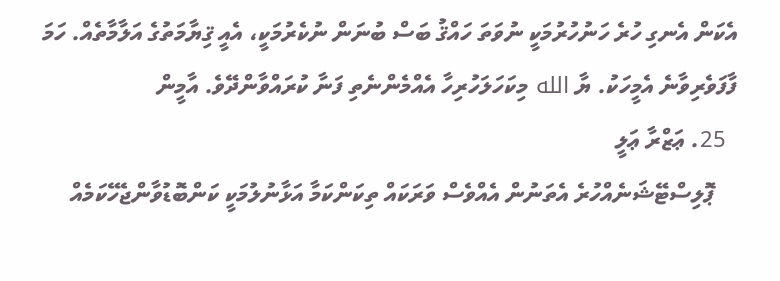އެކަން އެނގި ހުރެ ހަނުހުރުމަކީ ނުވަތަ ހައްޤު ބަސް ބުނަން ނުކެރުމަކީ، އެއީ ޤިޔާމަތުގެ އަލާމާތެއް. ހަމަ ފާފަވެރިވާނެ އެމީހަކު. ޔާ الله މިކަހަލަހުރިހާ އެއްމެންނެތި ފަނާ ކުރައްވާންދޭވެ. އާމީން
  25. ޢަޒްރާ ޢަލީ
    ޕޮލިސްޓޭޝަނެއްހުރެ އެތަނުން އެއްވެސް ވަރަކައް ތިކަންކަމާ އަޅާނުލުމަކީ ކަންބޮޑުވާންޖެހޭކަމެއް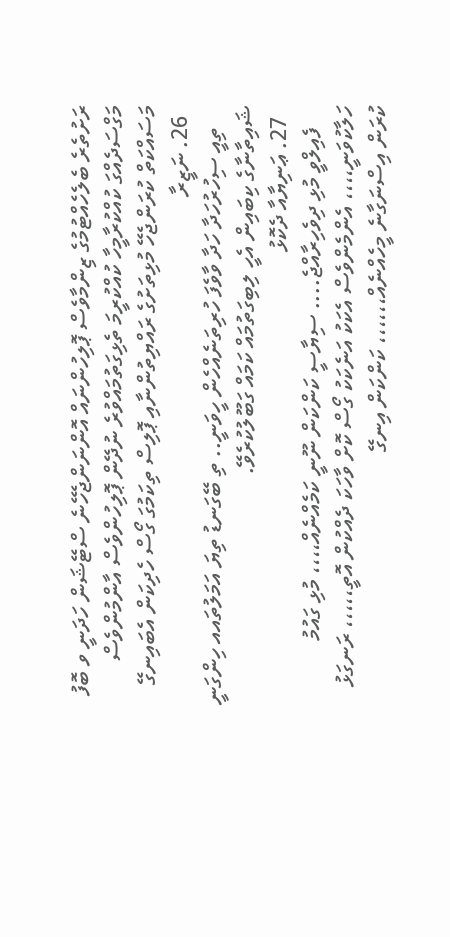ރަށުތެރެ ބެލެހެއްޓުމުގެ ޒިންމާވެސް ޕޮލިހުންނައް އޮންނަންޖެހޭނެ ސްޓޭޝަން ހަދަނީ ވ ބޮފު މަގްސަދެއްގަ ކުއްކުރާމީހާ ކުއްކުރީމަ ތެޅިގަތުމައްވުރެ ނުދޭން ޕޮލިހުންވެސް އާންމުންވެސް މަސައްކަތް ކުރަންޖެހޭ މުޅިތަށުގެ ރައްޔިތުންނާއި ޕޮލިސް ތިކަމުގަ ގޯސް ހެދިކަން އެބައިނގޭ
  26. ނަޒީރާ
    ތިއީ ސިހުރުހަދާ ހަދާ ވާވެފަ ހުރިތަނެއްހެން ހީވަނީ.. ތި ބޭގަނޑު ތިޔަ އަމަލުތައއ ހިންގަނީ ޝައިތާނާގެ ކިބައިން އެހީ ލިބިގަތުމައް ކަމައް ގަބޫލުކުރެވޭ.
  27. ޢަނިޔާއާ ދެކޮޅު
    ފެއިލްވީ މުޅި ދިވެހިރާއްޖެ.... ސިޔާސީ ކަންކަން ނޫނީ ކަމެއްނެއް،،،، މުޅި ގައުމު ހަލާކުވަނީ،،،، އެންމެންވެސް އެކަކު އަނެކަކު ގޯސް ކޮށް ވާހަކަ ދެއްކުން އޮތީ،،،،، ރަނގަޅު ކުރަން އިސްނަގާނެ މީހެއްނެއް،،،،،، ކަންކަން އިނގޭ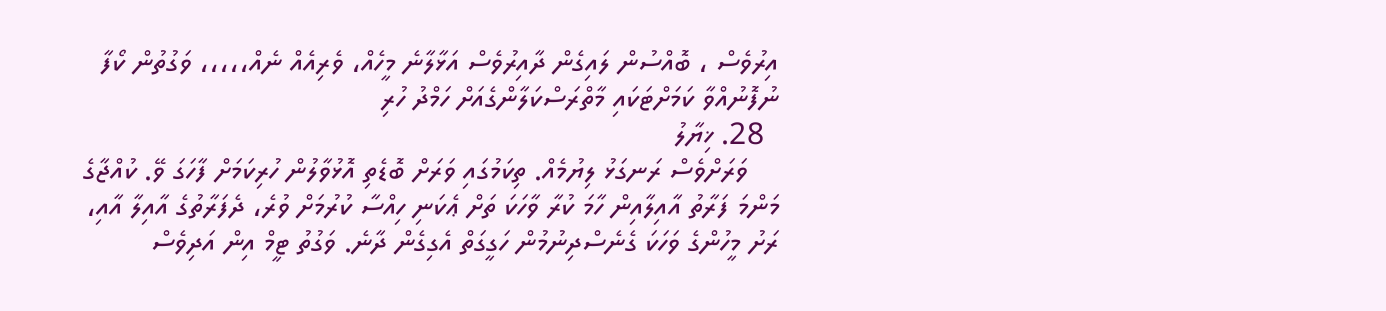އިރުވެސް ، ބޮއްސުން ލައިގެން ދާއިރުވެސް އަޅާލާނެ މީހެއް، ވެރިއެއް ނެއް،،،،، ވަގުތުން ކޯފާ ނުފޮނުއްވާ ކަމަށްޓަކައި މާތްރަސްކަލާންގެއަށް ހަމްދު ހުރި
  28. ޚިޔާލު
    ވަރަށްވެސް ރަނގަޅު ލިޔުމެއް. ތިކަމުގައި ވަރަށް ބޮޑެތި އޮޅުވާލުން ހުރިކަމަށް ފާހަގަ ވޭ. ކުއްޖާގެ މަންމަ ފަރާތު އާއިލާއިން ހާމަ ކުރާ ވާހަކަ ތަށް ޢެކަނި ހިއްސާ ކުރުމަށް ވުރެ، ދެފަރާތުގެ އާއިލާ އާއި، ރަށު މީހުންގެ ވަހަކަ ގެނެސްދިނުމުން ހަގީގަތް އެގިގެން ދާނެ. ވަގުތު ޓީމް އިން އަދިވެސް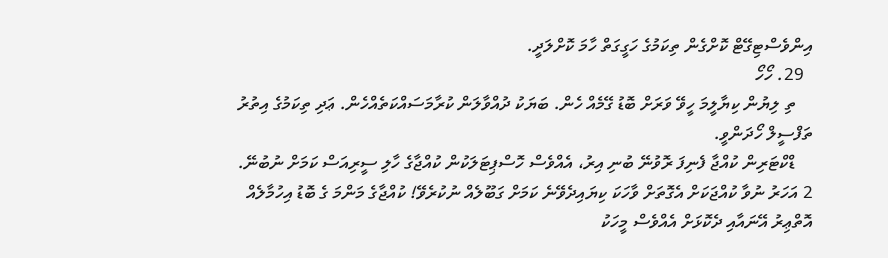އިންވެސްޓިގޭޓް ކޮށްގެން ތިކަމުގެ ހަގީގަތް ހާމަ ކޮށްލަދީ.
  29. ހޯހޯ
    ތި ލިޔުން ކިޔާލީމަ ހީވޭ ވަރަށް ބޮޑު ގޭމެއް ހެން. ބަޔަކު ދުއްވާލަން ކުރާމަސައްކަތެއްހެން. ޢަދި ތިކަމުގެ އިތުރު ތަފްސީލް ހޯދަންވީ.
    ޑްކްޓަރިން ކުއްޖާ ފެނިފަ ރޮވުނޭ ބުނި އިރު، އެއްވެސް ހޮސްޕިޓަލަކުން ކުއްޖާގެ ހާލި ސީރިއަސް ކަމަށް ނުބުނޭ. 2 އަހަރު ނުވާ ކުއްޖަކަށް އެގޮތަށް ވާހަކަ ކިޔައިދެވޭނެ ކަމަށް ގަބޫލެއް ނުކުރެވޭ! ކުއްޖާގެ މަންމަ ގެ ބޮޑު އިހުމާލެއް އޮތްޢިރު އޭނައާއި ދެކޮޅަށް އެއްވެސް މީހަކު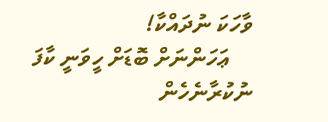ވާހަކަ ނުދައްކާ!
    ޢަހަންނަށް ބޮޑަށް ހީވަނީ ކާފަ ނުކުރާނެހެން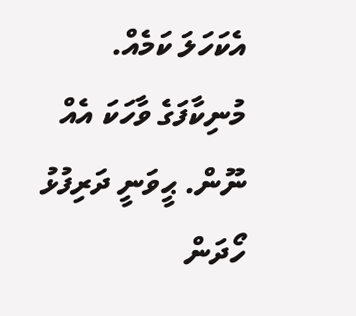އެކަހަލަ ކަމެއް. މުނިކާފަގެ ވާހަކަ އެއް ނޫން. ޙީވަނީ ދަރިފުޅު ހޯދަން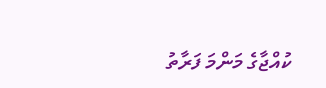ކުއްޖާގެ މަންމަ ފަރާތު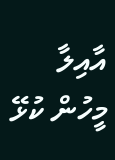އާއިލާ މީހުން ކުޅޭ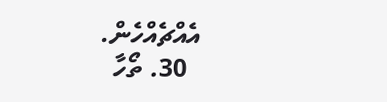އެއްޗެއްހެން.
  30. ތޯހާ